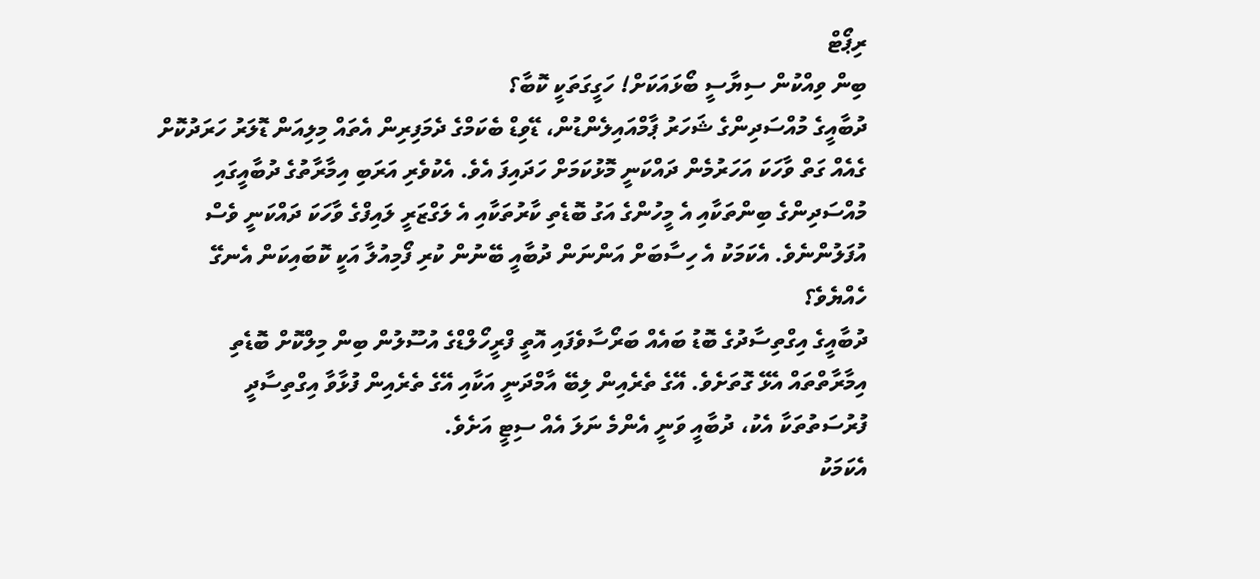ރިޕޯޓް
ބިން ވިއްކުން ސިޔާސީ ބޯޅައަކަށް! ހަގީގަތަކީ ކޮބާ؟
ދުބާއީގެ މުއްސަދިންގެ ޝަހަރު ޕާމްއައިލެންޑުން، ޑޭވިޑް ބެކަމްގެ ދެމަފިރިން އެތައް މިލިއަން ޑޮލަރު ހަރަދުކޮށް ގެއެއް ގަތް ވާހަކަ އަހަރުމެން ދައްކަނީ މޮޅުކަމަށް ހަދައިފަ އެވެ. އެކުވެރި އަރަބި އިމާރާތުގެ ދުބާއީގައި މުއްސަދިންގެ ބިންތަކާއި އެ މީހުންގެ އަގު ބޮޑެތި ކާރުތަކާއި އެ ލަގްޒަރީ ލައިފްގެ ވާހަކަ ދައްކަނީ ވެސް އުފަލުންނެވެ. އެކަމަކު އެ ހިސާބަށް އަންނަން ދުބާއީ ބޭނުން ކުރި ފޯމިއުލާ އަކީ ކޮބައިކަން އެނގޭ ހެއްޔެވެ؟
ދުބާއީގެ އިގްތިސާދުގެ ބޮޑު ބައެއް ބަރޯސާވެފައި އޮތީ ފްރީހޯލްޑްގެ އުސޫލުން ބިން މިލްކޮށް ބޮޑެތި އިމާރާތްތައް އެޅޭ ގޮތަށެވެ. އޭގެ ތެރެއިން ލިބޭ އާމްދަނީ އަކާއި އޭގެ ތެރެއިން ފުޅާވާ އިގްތިސާދީ ފުރުސަތުތަކާ އެކު، ދުބާއީ ވަނީ އެންމެ ނަލަ އެއް ސިޓީ އަށެވެ.
އެކަމަކު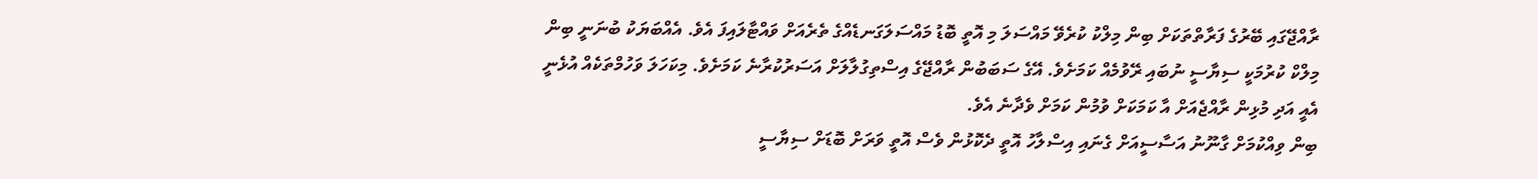ރާއްޖޭގައި ބޭރުގެ ފަރާތްތަކަށް ބިން މިލްކު ކުރެވޭ މައްސަލަ މި އޮތީ ބޮޑު މައްސަލަގަނޑެއްގެ ތެރެއަށް ވައްޓާލައިފަ އެވެ. އެއްބަޔަކު ބުނަނީ ބިން މިލްކް ކުރުމަކީ ސިޔާސީ ނުބައި ރޭވުމެއް ކަމަށެވެ. އޭގެ ސަބަބުން ރާއްޖޭގެ އިސްތިގުލާލަށް އަސަރުކުރާނެ ކަމަށެވެ. މިކަހަލަ ވަހުމްތަކެއް އުޅެނީ އެއީ އަދި މުޅިން ރާއްޖެއަށް އާ ކަމަކަށް ވުމުން ކަމަށް ވެދާނެ އެވެ.
ބިން ވިއްކުމަށް ގާނޫނު އަސާސީއަށް ގެނައި އިސްލާހު އޮތީ ދެކޮޅުން ވެސް އޮތީ ވަރަށް ބޮޑަށް ސިޔާސީ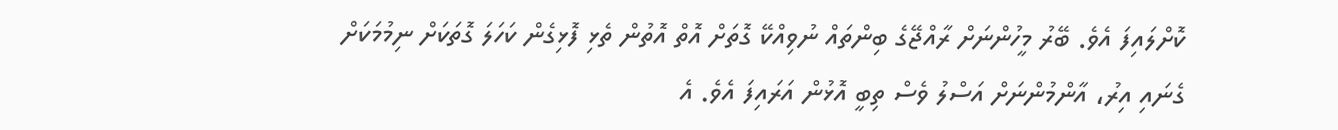ކޮށްލައިފަ އެވެ. ބޭރު މީހުންނަށް ރާއްޖޭގެ ބިންތައް ނުވިއްކޭ ގޮތަށް އޮތް އޮތުން ތެޅި ފޮޅިގެން ކަހަލަ ގޮތަކަށް ނިމުމަކަށް ގެނައި އިރު، އާންމުންނަށް އަސްލު ވެސް ތިބީ އޮޅުން އަރައިފަ އެވެ. އެ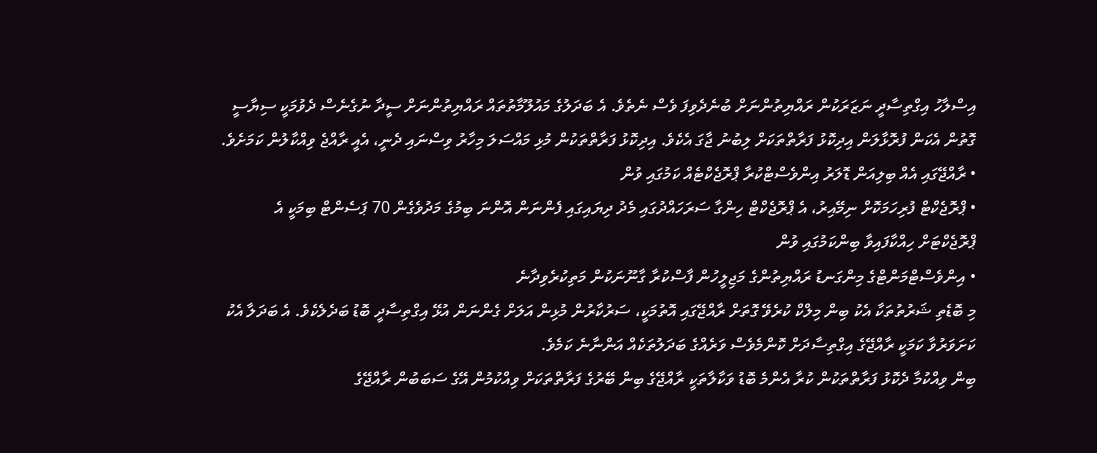އިސްލާހު އިގްތިސާދީ ނަޒަރަކުން ރައްޔިތުންނަށް ބުނެދެވިފަ ވެސް ނެތެވެ. އެ ބަދަލުގެ މައުލޫމާތުތައް ރައްޔިތުންނަށް ސީދާ ނުގެނެސް ދެވުމަކީ ސިޔާސީ ގޮތުން އެކަން ފުރޮޅާލަން އިދިކޮޅު ފަރާތްތަކަށް ލިބުނު ޖާގަ އެކެވެ. އިދިކޮޅު ފަރާތްތަކުން މުޅި މައްސަލަ މިހާރު ވިސްނައި ދެނީ، އެއީ ރާއްޖެ ވިއްކާލުން ކަމަށެވެ.
• ރާއްޖޭގައި އެއް ބިލިއަން ޑޮލަރު އިންވެސްޓްކުރާ ޕްރޮޖެކްޓެއް ކަމުގައި ވުން
• ޕްރޮޖެކްޓް ފުރިހަމަކޮށް ނިމޭއިރު، އެ ޕްރޮޖެކްޓް ހިންގާ ސަރަހައްދުގައި މެދު ދިޔައިގައި ފެންނަން އޮންނަ ބިމުގެ މަދުވެގެން 70 ޕަސެންޓް ބިމަކީ އެ ޕްރޮޖެކްޓަށް ހިއްކާފައިވާ ބިންކަމުގައި ވުން
• އިންވެސްޓްމަންޓްގެ މިންގަނޑު ރައްޔިތުންގެ މަޖިލީހުން ފާސްކުރާ ގާނޫނަކުން މަތިކުރެވިދާނެ
މި ބޮޑެތި ޝަރުތުތަކާ އެކު ބިން މިލްކް ކުރެވޭ ގޮތަށް ރާއްޖޭގައި އޮތުމަކީ، ސަރުކާރުން މުޅިން އަލަށް ގެންނަން އުޅޭ އިގްތިސާދީ ބޮޑު ބަދެލެކެވެ. އެ ބަދަލާ އެކު ކަށަވަރުވާ ކަމަކީ ރާއްޖޭގެ އިގްތިސާދަށް ކޮންމެވެސް ވަރެއްގެ ބަދަލުތަކެއް އަންނާނެ ކަމެވެ.
ބިން ވިއްކުމާ ދެކޮޅު ފަރާތްތަކުން ކުރާ އެންމެ ބޮޑު ވަކާލާތަކީ ރާއްޖޭގެ ބިން ބޭރުގެ ފަރާތްތަކަށް ވިއްކުމުން އޭގެ ސަބަބުން ރާއްޖޭގެ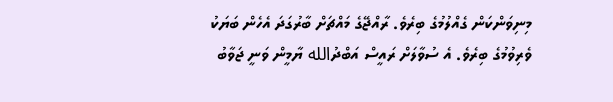މިނިވަންކަން ގެއްލުމުގެ ބިރެވެ. ރާއްޖޭގެ މައްޗަށް ބާރުގަދަ އެހެން ބަޔަކު ވެރިވުމުގެ ބިރެވެ. އެ ސުވާލަށް ރައީސް އަބްދުالله ޔާމީން ވަނީ ޖަވާބު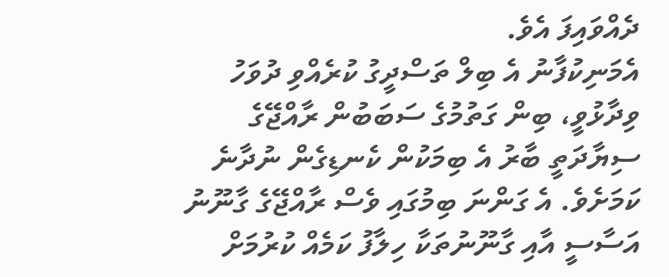ދެއްވައިފަ އެވެ.
އެމަނިކުފާނު އެ ބިލް ތަސްދީގު ކުރެއްވި ދުވަހު ވިދާޅުވީ، ބިން ގަތުމުގެ ސަބަބުން ރާއްޖޭގެ ސިޔާދަތީ ބާރު އެ ބިމަކުން ކެނޑިގެން ނުދާނެ ކަމަށެވެ. އެ ގަންނަ ބިމުގައި ވެސް ރާއްޖޭގެ ގާނޫނު އަސާސީ އާއި ގާނޫނުތަކާ ހިލާފު ކަމެއް ކުރުމަށް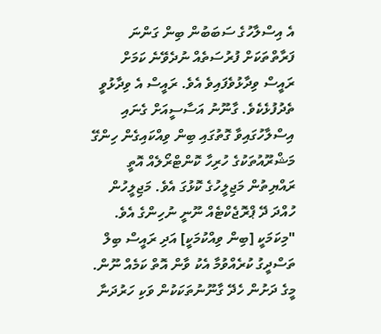އެ އިސްލާހުގެ ސަބަބުން ބިން ގަންނަ ފަރާތްތަކަށް ފުރުސަތެއް ނުދެވޭނެ ކަމަށް ރައީސް ވިދާޅުވެފައިވެ އެވެ. ރައީސް އެ ވިދާޅުވީ ތެދުފުޅެކެވެ. ގާނޫނު އަސާސީއަށް ގެނައި އިސްލާހުގައިވާ ގޮތުގައި ބިން ވިއްކައިގެން ހިންގޭ މަޝްރޫއުތަކުގެ ހުރިހާ ކޮންޓްރޯލެއް އޮތީ ރައްޔިތުން މަޖިލީހުގެ ކޮޅުގަ އެވެ. މަޖިލީހުން ހުއްދަ ދޭ ޕްރޮޖެކްޓެއް ނޫނީ ނުހިންގެ އެވެ.
"މިކަމަކީ [ބިން ވިއްކުމަކީ] އަދި ރައީސް ބިލް ތަސްދީގު ކުރެއްވުމާ އެކު ވާން އޮތް ކަމެއް ނޫން. މީގެ ދަށުން ހެދޭ ގާނޫނުތަކަކުން ވަކި ހަރުދަނާ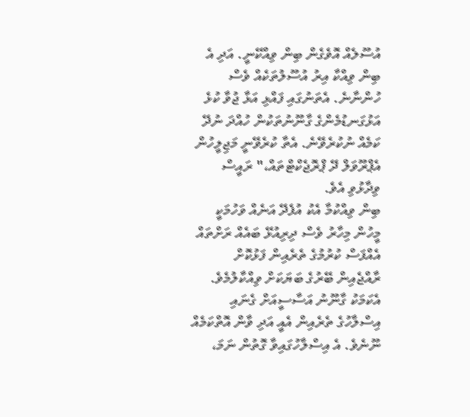އުސޫލެއް އޮވެގެން ބިން ވިއްކޭނީ. އަދި އެ ބިން ވިއްކާ އިރު އުސޫލުތަކެއް ވެސް ހުންނާނެ. އެތަނުގައި ފައްޅި އަޅާ ޖުވާ ކުޅެ އަޅުގަނޑުމެންގެ ގާނޫނުތަކުން ހުއްދަ ނުދޭ ކަމެއް ނުކުރެވޭނެ. އެތާ ކުރެވޭނީ މަޖިލީހުން އެޕްރޫވަލް ދޭ ޕްރޮޖެކްޓްތައް،" ރައީސް ވިދާޅުވި އެވެ.
ބިން ވިއްކުމާ އެކު އުފެދޭ އަނެއް ވަހުމަކީ މީހުން މިހާރު ވެސް ދިރިއުޅޭ ބައެއް ރަށްތައް އެއްފަސް ކުރުމުގެ ތެރެއިން ފަޅުކޮށް ރާއްޖެއިން ބޭރުގެ ބަޔަކަށް ވިއްކާލުމެވެ. އެކަމަކު ގާނޫނު އަސާސީއަށް ގެނައި އިސްލާހުގެ ތެރެއިން އެއީ އަދި ވާން އޮތްކަމެއް ނޫނެވެ. އެ އިސްލާހުގައިވާ ގޮތުން ނަމަ،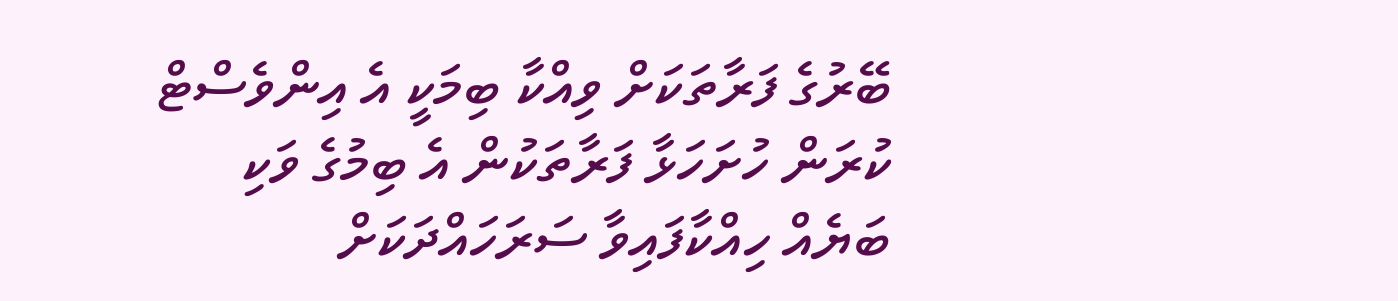ބޭރުގެ ފަރާތަކަށް ވިއްކާ ބިމަކީ އެ އިންވެސްޓް ކުރަން ހުށަހަޅާ ފަރާތަކުން އެ ބިމުގެ ވަކި ބަޔެއް ހިއްކާފައިވާ ސަރަހައްދަކަށް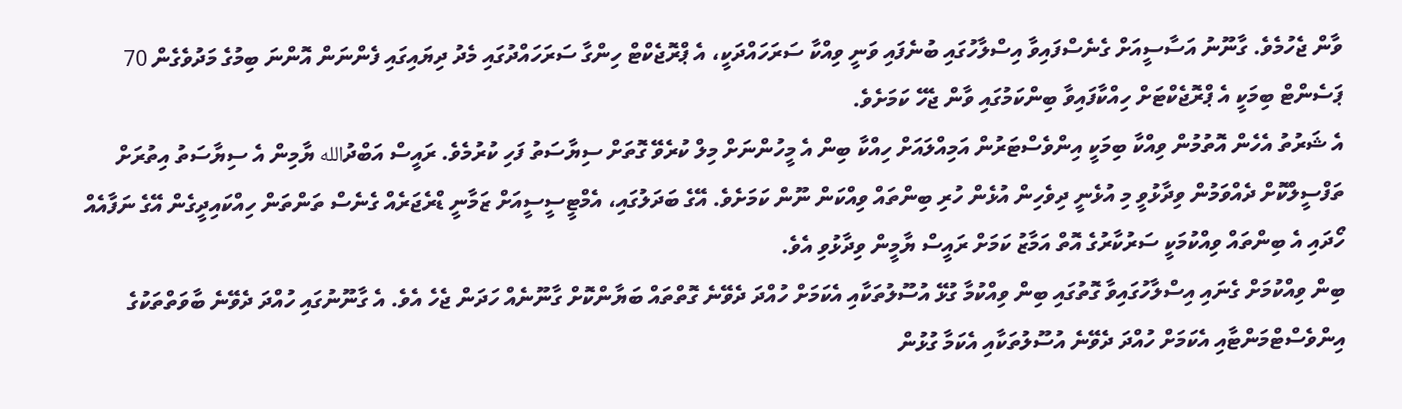ވާން ޖެހުމެވެ. ގާނޫނު އަސާސީއަށް ގެނެސްފައިވާ އިސްލާހުގައި ބުނެފައި ވަނީ ވިއްކާ ސަރަހައްދަކީ، އެ ޕްރޮޖެކްޓް ހިންގާ ސަރަހައްދުގައި މެދު ދިޔައިގައި ފެންނަން އޮންނަ ބިމުގެ މަދުވެގެން 70 ޕަސެންޓް ބިމަކީ އެ ޕްރޮޖެކްޓަށް ހިއްކާފައިވާ ބިންކަމުގައި ވާން ޖެހޭ ކަމަށެވެ.
އެ ޝަރުތު އެހެން އޮތުމުން ވިއްކާ ބިމަކީ އިންވެސްޓަރުން އަމިއްލައަށް ހިއްކާ ބިން އެ މީހުންނަށް މިލް ކުރެވޭ ގޮތަށް ސިޔާސަތު ފަހި ކުރުމެވެ. ރައީސް އަބްދުالله ޔާމިން އެ ސިޔާސަތު އިތުރަށް ތަފްސީލްކޮށް ދެއްވަމުން ވިދާޅުވީ މި އުޅެނީ ދިވެހިން އުޅެން ހުރި ބިންތައް ވިއްކަން ނޫން ކަމަށެވެ. އޭގެ ބަދަލުގައި، އެމްޓީސީސީއަށް ޒަމާނީ ޑްރެޖަރެއް ގެނެސް ތަންތަން ހިއްކައިދީގެން އޭގެ ނަފާއެއް ހޯދައި އެ ބިންތައް ވިއްކުމަކީ ސަރުކާރުގެ އޮތް އަމާޒު ކަމަށް ރައީސް ޔާމީން ވިދާޅުވި އެވެ.
ބިން ވިއްކުމަށް ގެނައި އިސްލާހުގައިވާ ގޮތުގައި ބިން ވިއްކުމާ ގުޅޭ އުސޫލުތަކާއި އެކަމަށް ހުއްދަ ދެވޭނެ ގޮތްތައް ބަޔާންކޮށް ގާނޫނެއް ހަދަން ޖެހެ އެވެ. އެ ގާނޫނުގައި ހުއްދަ ދެވޭނެ ބާވަތްތަކުގެ އިންވެސްޓްމަންޓާއި އެކަމަށް ހުއްދަ ދެވޭނެ އުސޫލުތަކާއި އެކަމާ ގުޅުން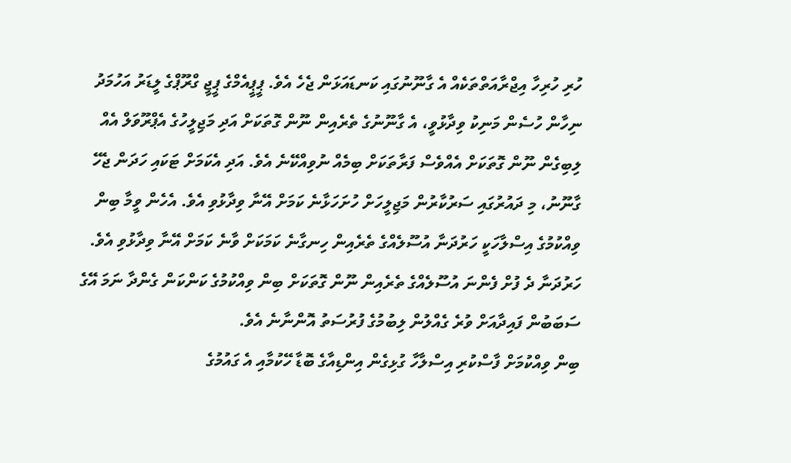ހުރި ހުރިހާ އިޖްރާއަތްތަކެއް އެ ގާނޫނުގައި ކަނޑައަޅަން ޖެހެ އެވެ. ޕީޕީއެމްގެ ޕީޖީ ގްރޫޕްގެ ލީޑަރު އަހުމަދު ނިހާން ހުސެން މަނިކު ވިދާޅުވީ، އެ ގާނޫނުގެ ތެރެއިން ނޫން ގޮތަކަށް އަދި މަޖިލީހުގެ އެޕްރޫވަލް އެއް ލިބިގެން ނޫން ގޮތަކަށް އެއްވެސް ފަރާތަކަށް ބިމެއް ނުވިއްކޭނެ އެވެ. އަދި އެކަމަށް ޓަކައި ހަދަން ޖެހޭ ގާނޫނު، މި ދައުރުގައި ސަރުކާރުން މަޖިލީހަށް ހުށަހަޅާނެ ކަމަށް އޭނާ ވިދާޅުވި އެވެ. އެހެން ވީމާ ބިން ވިއްކުމުގެ އިސްލާހަކީ ހަރުދަނާ އުސޫލެއްގެ ތެރެއިން ހިނގާނެ ކަމަކަށް ވާނެ ކަމަށް އޭނާ ވިދާޅުވި އެވެ.
ހަރުދަނާ ދެ ފުށް ފެންނަ އުސޫލެއްގެ ތެރެއިން ނޫން ގޮތަކަށް ބިން ވިއްކުމުގެ ކަންކަން ގެންދާ ނަމަ އޭގެ ސަބަބުން ފައިދާއަށް ވުރެ ގެއްލުން ލިބުމުގެ ފުރުސަތު އޮންނާނެ އެވެ.
ބިން ވިއްކުމަށް ފާސްކުރި އިސްލާހާ ގުޅިގެން އިންޑިއާގެ ބޮޑާ ހޭކުމާއި އެ ގައުމުގެ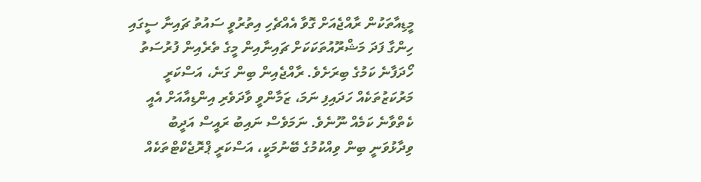މީޑިއާތަކުން ރާއްޖެއަށް ގޮވާ އެއްޗެހި އިތުރުވީ ސައުތު ޗައިނާ ސީގައި ހިންގާ ފަދަ މަޝްރޫއުތަކަކަށް ޗައިނާއިން މީގެ ތެރެއިން ފުރުސަތު ހޯދަފާނެ ކަމުގެ ބިރަށެވެ. ރާއްޖެއިން ބިން ގަނެ، އަސްކަރީ މަރުކަޒުތަކެއް ހަދައިފި ނަމަ، ޒަމާންވީ ވާދަވެރި އިންޑިއާއަށް އެއީ ކެތްވާނެ ކަމެއް ނޫނެވެ. ނަމަވެސް ނައިބު ރައީސް އަދީބު ވިދާޅުވަނީ ބިން ވިއްކުމުގެ ބޭނުމަކީ، އަސްކަރީ ޕްރޮޖެކްޓްތަކެއް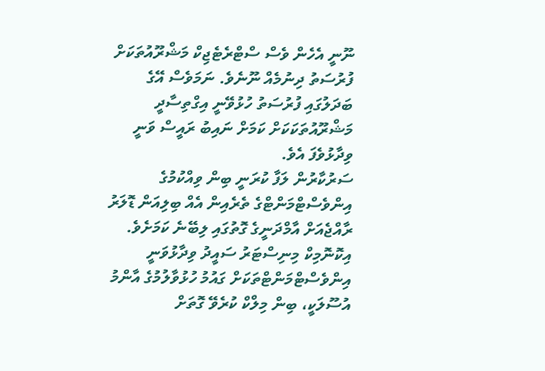ނޫނީ އެހެން ވެސް ސްޓްރެޓެޖިކް މަޝްރޫއުތަކަށް ފުރުސަތު ދިނުމެއް ނޫނެވެ. ނަމަވެސް އޭގެ ބަދަލުގައި ފުރުސަތު ހުޅުވޭނީ އިގްތިސާދީ މަޝްރޫއުތަކަކަށް ކަމަށް ނައިބު ރައީސް ވަނީ ވިދާޅުވެފަ އެވެ.
ސަރުކާރުން ލަފާ ކުރަނީ ބިން ވިއްކުމުގެ އިންވެސްޓްމަންޓްގެ ތެރެއިން އެއް ބިލިއަން ޑޮލަރު ރާއްޖެއަށް އާމްދަނީގެ ގޮތުގައި ލިބޭނެ ކަމަށެވެ. އިކޮނޮމިކް މިނިސްޓަރު ސައީދު ވިދާޅުވަނީ އިންވެސްޓްމަންޓްތަކަށް ގައުމު ހުޅުވާލުމުގެ އާންމު އުސޫލަކީ، ބިން މިލްކް ކުރެވޭ ގޮތަށް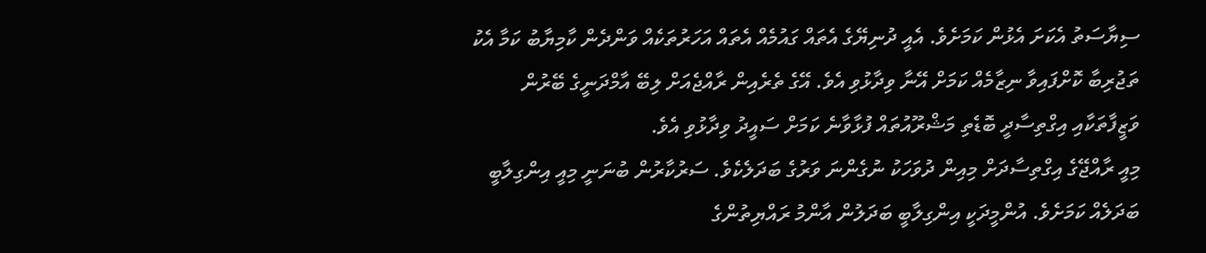ސިޔާސަތު އެކަށަ އެޅުން ކަމަށެވެ. އެއީ ދުނިޔޭގެ އެތައް ގައުމެއް އެތައް އަހަރުތަކެއް ވަންދެން ކާމިޔާބު ކަމާ އެކު ތަޖުރިބާ ކޮށްފައިވާ ނިޒާމެއް ކަމަށް އޭނާ ވިދާޅުވި އެވެ. އޭގެ ތެރެއިން ރާއްޖެއަށް ލިބޭ އާމްދަނީގެ ބޭރުން ވަޒީފާތަކާއި އިގްތިސާދީ ބޮޑެތި މަޝްރޫއުތައް ފުޅާވާނެ ކަމަށް ސައީދު ވިދާޅުވި އެވެ.
މިއީ ރާއްޖޭގެ އިގްތިސާދަށް މިއިން ދުވަހަކު ނުގެންނަ ވަރުގެ ބަދަލެކެވެ. ސަރުކާރުން ބުނަނީ މިއީ އިންގިލާބީ ބަދަލެއް ކަމަށެވެ. އުންމީދަކީ އިންގިލާބީ ބަދަލުން އާންމު ރައްޔިތުންގެ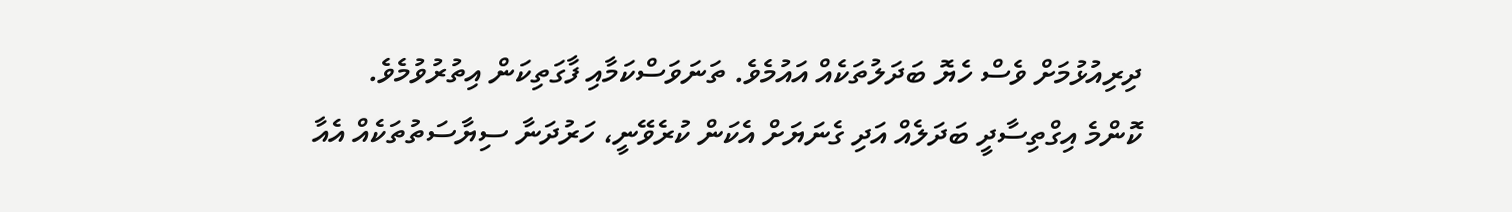ދިރިއުޅުމަށް ވެސް ހެޔޮ ބަދަލުތަކެއް އައުމެވެ. ތަނަވަސްކަމާއި ފާގަތިކަން އިތުރުވުމެވެ. ކޮންމެ އިގްތިސާދީ ބަދަލެއް އަދި ގެނަޔަށް އެކަން ކުރެވޭނީ، ހަރުދަނާ ސިޔާސަތުތަކެއް އެއާ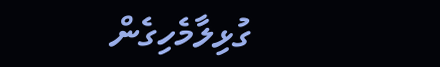ގުޅިލާމެހިގެން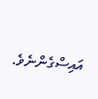އައިސްގެންނެވެ.